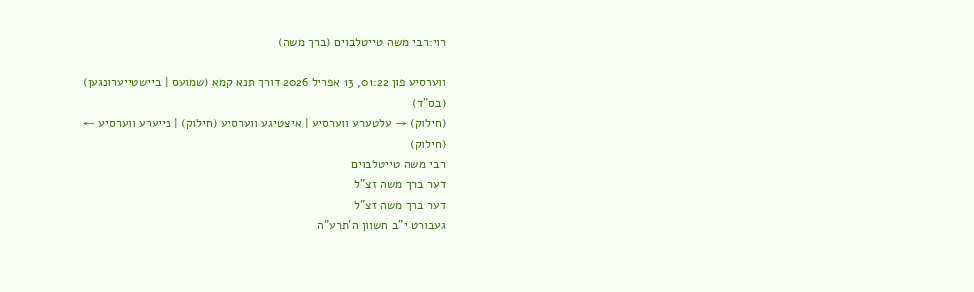רוי:רבי משה טייטלבוים (ברך משה)

ווערסיע פון 01:22, 13 אפריל 2026 דורך תנא קמא (שמועס | ביישטייערונגען) (בס"ד)
(חילוק) → עלטערע ווערסיע | איצטיגע ווערסיע (חילוק) | נייערע ווערסיע ← (חילוק)
רבי משה טייטלבוים
דער ברך משה זצ"ל
דער ברך משה זצ"ל
געבורט י"ב חשוון ה'תרע"ה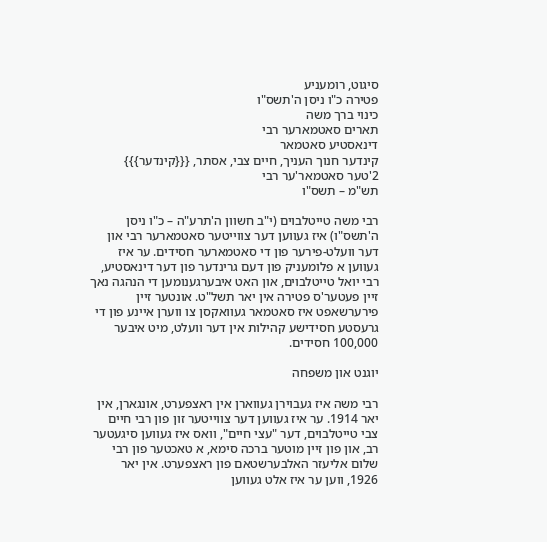סיגוט, רומעניע
פטירה כ"ו ניסן ה'תשס"ו
כינוי ברך משה
תארים סאטמארער רבי
דינאסטיע סאטמאר
קינדער חנוך העניך, חיים צבי, אסתר, {{{קינדער}}}
2'טער סאטמאר'ער רבי
תש"מ – תשס"ו

רבי משה טייטלבוים (י"ב חשוון ה'תרע"ה – כ"ו ניסן ה'תשס"ו) איז געווען דער צווייטער סאטמארער רבי און דער וועלט-פירער פון די סאטמארער חסידים. ער איז געווען א פלומעניק פון דעם גרינדער פון דער דינאסטיע, רבי יואל טייטלבוים, און האט איבערגענומען די הנהגה נאך זיין פעטער'ס פטירה אין יאר תשל"ט. אונטער זיין פירערשאפט איז סאטמאר געוואקסן צו ווערן איינע פון די גרעסטע חסידישע קהילות אין דער וועלט, מיט איבער 100,000 חסידים.

יוגנט און משפחה

רבי משה איז געבוירן געווארן אין ראצפערט, אונגארן, אין יאר 1914. ער איז געווען דער צווייטער זון פון רבי חיים צבי טייטלבוים, דער "עצי חיים", וואס איז געווען סיגעטער רב, און פון זיין מוטער ברכה סימא, א טאכטער פון רבי שלום אליעזר האלבערשטאם פון ראצפערט. אין יאר 1926, ווען ער איז אלט געווען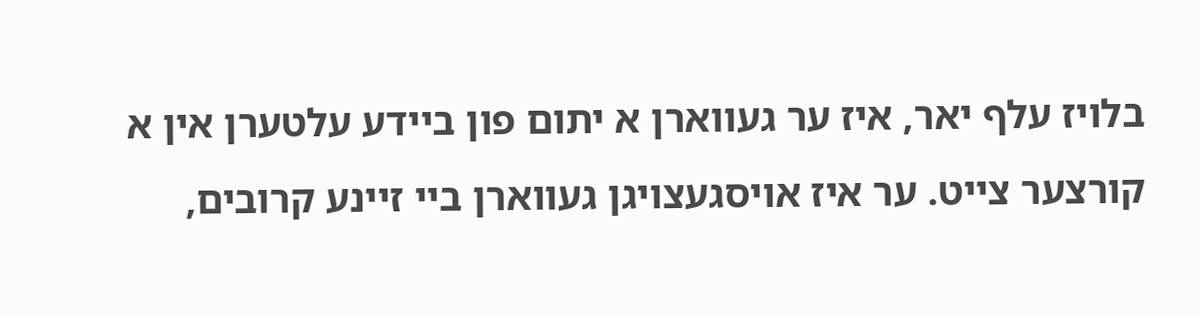בלויז עלף יאר, איז ער געווארן א יתום פון ביידע עלטערן אין א קורצער צייט. ער איז אויסגעצויגן געווארן ביי זיינע קרובים,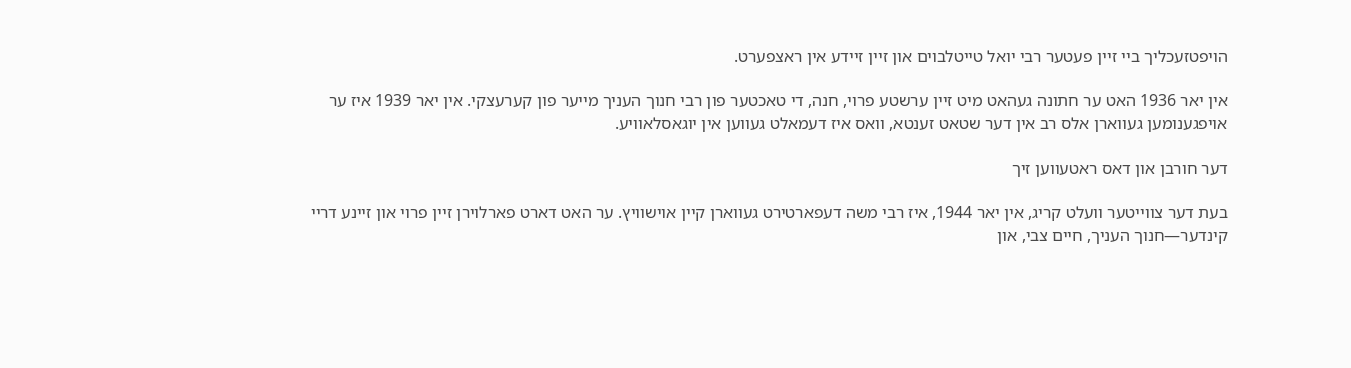הויפטזעכליך ביי זיין פעטער רבי יואל טייטלבוים און זיין זיידע אין ראצפערט.

אין יאר 1936 האט ער חתונה געהאט מיט זיין ערשטע פרוי, חנה, די טאכטער פון רבי חנוך העניך מייער פון קערעצקי. אין יאר 1939 איז ער אויפגענומען געווארן אלס רב אין דער שטאט זענטא, וואס איז דעמאלט געווען אין יוגאסלאוויע.

דער חורבן און דאס ראטעווען זיך

בעת דער צווייטער וועלט קריג, אין יאר 1944, איז רבי משה דעפארטירט געווארן קיין אוישוויץ. ער האט דארט פארלוירן זיין פרוי און זיינע דריי קינדער—חנוך העניך, חיים צבי, און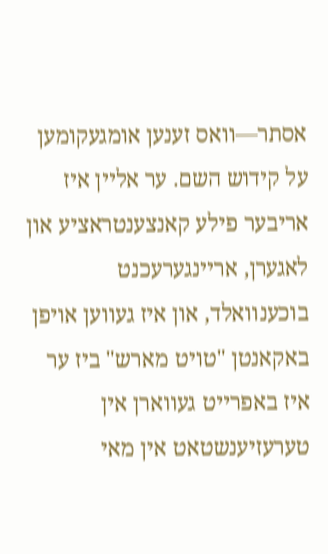אסתר—וואס זענען אומגעקומען על קידוש השם. ער אליין איז אריבער פילע קאנצענטראציע און לאגערן, אריינגערעכנט בוכענוואלד, און איז געווען אויפן באקאנטן "טויט מארש" ביז ער איז באפרייט געווארן אין טערעזיענשטאט אין מאי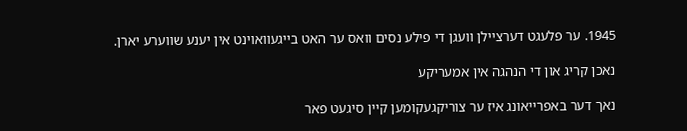1945. ער פלעגט דערציילן וועגן די פילע נסים וואס ער האט בייגעוואוינט אין יענע שווערע יארן.

נאכן קריג און די הנהגה אין אמעריקע

נאך דער באפרייאונג איז ער צוריקגעקומען קיין סיגעט פאר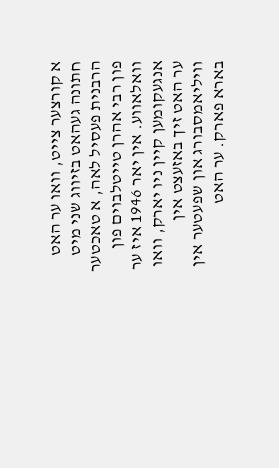א קורצער צייט, וואו ער האט חתונה געהאט בזיווג שני מיט הרבנית פעסיל לאה, א טאכטער פון רבי אהרן טייטלבוים פון וואלאווע. אין יאר 1946 איז ער אנגעקומען קיין ניו יארק, וואו ער האט זיך באזעצט אין וויליאמסבורג און שפעטער אין בארא פארק. ער האט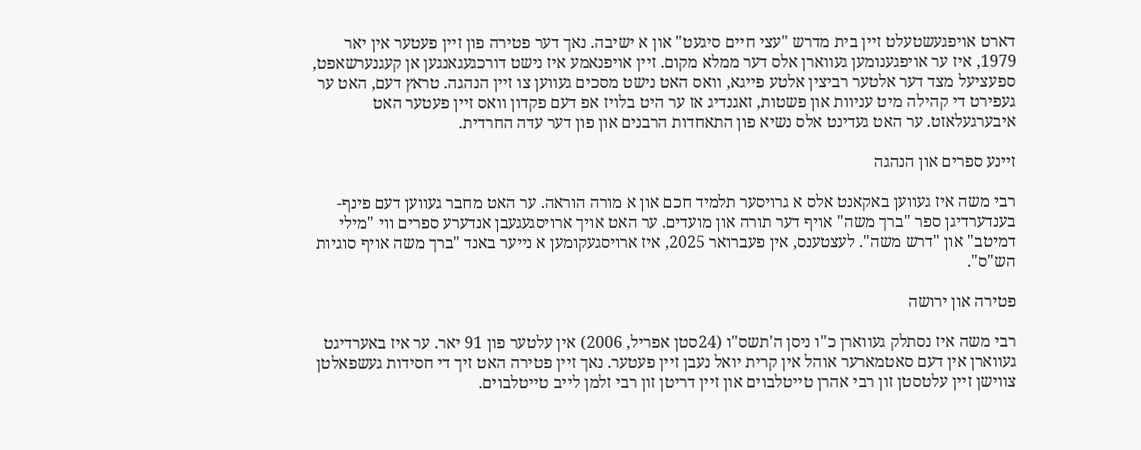דארט אויפגעשטעלט זיין בית מדרש "עצי חיים סיגעט" און א ישיבה. נאך דער פטירה פון זיין פעטער אין יאר 1979, איז ער אויפגענומען געווארן אלס דער ממלא מקום. זיין אויפנאמע איז נישט דורכגעגאנגען אן קעגנערשאפט, ספעציעל מצד דער אלטער רביצין אלטע פייגא, וואס האט נישט מסכים געווען צו זיין הנהגה. טראץ דעם, האט ער געפירט די קהילה מיט עניוות און פשטות, זאגנדיג אז ער היט בלויז אפ דעם פקדון וואס זיין פעטער האט איבערגעלאזט. ער האט געדינט אלס נשיא פון התאחדות הרבנים און פון דער עדה החרדית.

זיינע ספרים און הנהגה

רבי משה איז געווען באקאנט אלס א גרויסער תלמיד חכם און א מורה הוראה. ער האט מחבר געווען דעם פינף-בענדערדיגן ספר "ברך משה" אויף דער תורה און מועדים. ער האט אויך ארויסגעגעבן אנדערע ספרים ווי "מילי דמיטב" און "דרש משה". לעצטענס, אין פעברואר 2025, איז ארויסגעקומען א נייער באנד "ברך משה אויף סוגיות הש"ס".

פטירה און ירושה

רבי משה איז נסתלק געווארן כ"ו ניסן ה'תשס"ו (24סטן אפריל, 2006) אין עלטער פון 91 יאר. ער איז באערדיגט געווארן אין דעם סאטמארער אוהל אין קרית יואל נעבן זיין פעטער. נאך זיין פטירה האט זיך די חסידות געשפאלטן צווישן זיין עלטסטן זון רבי אהרן טייטלבוים און זיין דריטן זון רבי זלמן לייב טייטלבוים.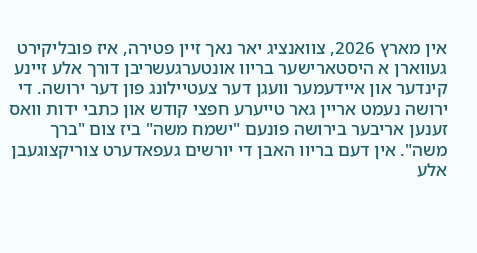אין מארץ 2026, צוואנציג יאר נאך זיין פטירה, איז פובליקירט געווארן א היסטארישער בריוו אונטערגעשריבן דורך אלע זיינע קינדער און איידעמער וועגן דער צעטיילונג פון דער ירושה. די ירושה נעמט אריין גאר טייערע חפצי קודש און כתבי ידות וואס זענען אריבער בירושה פונעם "ישמח משה" ביז צום "ברך משה". אין דעם בריוו האבן די יורשים געפאדערט צוריקצוגעבן אלע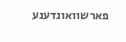פארשוואונדענע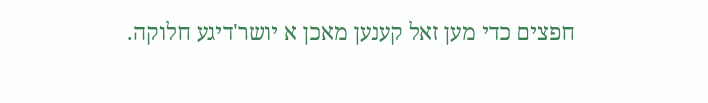חפצים כדי מען זאל קענען מאכן א יושר'דיגע חלוקה.